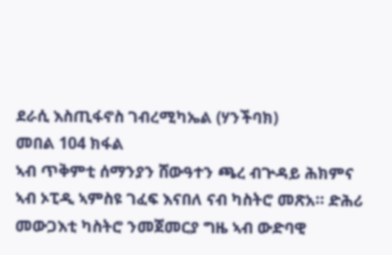ደራሲ እስጢፋኖስ ገብረሚካኤል (ሃንችባክ)
መበል 104 ክፋል
ኣብ ጥቅምቲ ሰማንያን ሸውዓተን ጫረ ብጕዳይ ሕክምና ኣብ ኦፒዲ ኣምስዩ ገፈፍ እናበለ ናብ ካስትሮ መጽአ። ድሕሪ መውጋእቲ ካስትሮ ንመጀመርያ ግዜ ኣብ ውድባዊ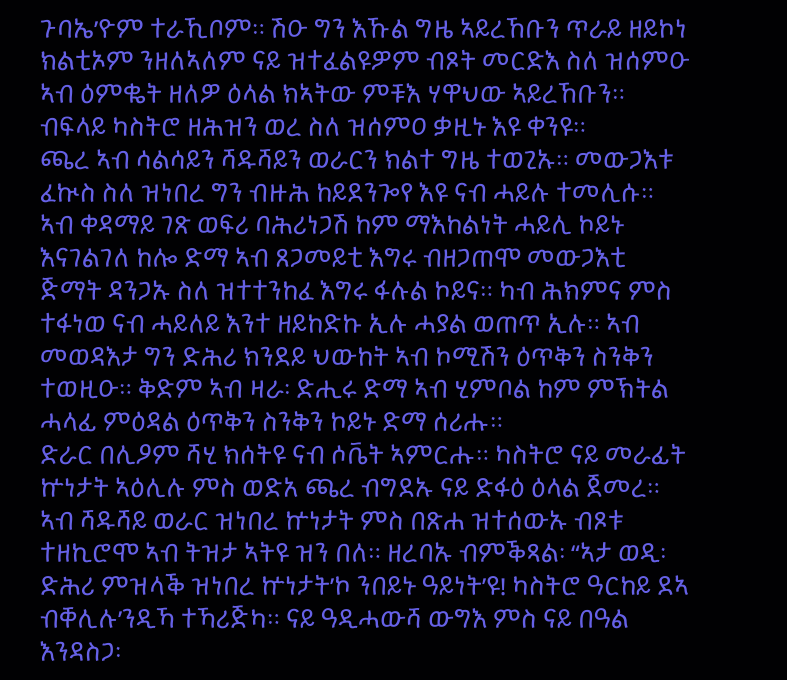ጉባኤ’ዮም ተራኺቦም። ሽዑ ግን እኹል ግዜ ኣይረኸቡን ጥራይ ዘይኮነ ክልቲኦም ንዘለኣለም ናይ ዝተፈልዩዎም ብጾት መርድእ ስለ ዝሰምዑ ኣብ ዕምቈት ዘለዎ ዕላል ክኣትው ምቹእ ሃዋህው ኣይረኸቡን። ብፍላይ ካስትሮ ዘሕዝን ወረ ስለ ዝሰምዐ ቃዚኑ እዩ ቀንዩ።
ጫረ ኣብ ሳልሳይን ሻዱሻይን ወራርን ክልተ ግዜ ተወጊኡ። መውጋእቱ ፈኲስ ስለ ዝነበረ ግን ብዙሕ ከይደንጐየ እዩ ናብ ሓይሉ ተመሊሱ። ኣብ ቀዳማይ ገጽ ወፍሪ ባሕሪነጋሽ ከም ማእከልነት ሓይሊ ኮይኑ እናገልገለ ከሎ ድማ ኣብ ጸጋመይቲ እግሩ ብዘጋጠሞ መውጋእቲ ጅማት ዳንጋኡ ስለ ዝተተንከፈ እግሩ ፋሉል ኮይና። ካብ ሕክምና ምስ ተፋነወ ናብ ሓይለይ እንተ ዘይከድኩ ኢሉ ሓያል ወጠጥ ኢሉ። ኣብ መወዳእታ ግን ድሕሪ ክንደይ ህውከት ኣብ ኮሚሽን ዕጥቅን ስንቅን ተወዚዑ። ቅድም ኣብ ዛራ፡ ድሒሩ ድማ ኣብ ሂምቦል ከም ምኽትል ሓላፊ ምዕዳል ዕጥቅን ስንቅን ኮይኑ ድማ ሰሪሑ።
ድራር በሊዖም ሻሂ ክሰትዩ ናብ ሶቬት ኣምርሑ። ካስትሮ ናይ መራፊት ኵነታት ኣዕሊሉ ምስ ወድአ ጫረ ብግደኡ ናይ ድፋዕ ዕላል ጀመረ። ኣብ ሻዱሻይ ወራር ዝነበረ ኵነታት ምስ በጽሐ ዝተሰውኡ ብጾቱ ተዘኪሮሞ ኣብ ትዝታ ኣትዩ ዝን በለ። ዘረባኡ ብምቕጻል፡ “ኣታ ወዲ፡ ድሕሪ ምዝላቕ ዝነበረ ኵነታት’ኮ ንበይኑ ዓይነት’ዩ! ካስትሮ ዓርከይ ደኣ ብቐሊሉ’ንዲኻ ተኻሪጅካ። ናይ ዓዲሓውሻ ውግእ ምስ ናይ በዓል እንዳስጋ፡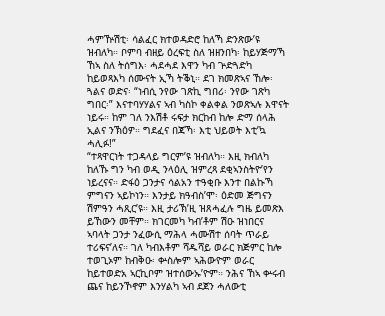ሓምዅሽቲ፡ ሳልፈር ክተወዳድሮ ከለኻ ድንጽው’ዩ ዝብለካ። ቦምባ ብዘይ ዕረፍቲ ስለ ዝዘንበካ፡ ከይሃጅማኻ ኸኣ ስለ ትሰግእ፡ ሓደሓደ እዋን ካብ ጕድጓድካ ከይወጻእካ ሰሙናት ኢኻ ትቕኒ። ደገ ክመጽኣና ኸሎ፡ ጓልና ወድና፡ “ነብሲ ንየው ገጽኪ ግበሪ፡ ንየው ገጽካ ግበር፡” እናተባሃሃልና ኣብ ካስኮ ቀልቀል ንወጽኣሉ እዋናት ነይሩ። ከም ገለ ንእሽቶ ሩፍታ ክርከብ ከሎ ድማ ሰላሕ ኢልና ንኽዕዎ። ግደፈና በጃኻ፡ እቲ ህይወት እቲ’ኳ ሓሊፉ!”
“ተጻዋርነት ተጋዳላይ ግርም’ዩ ዝብለካ። እዚ ክብለካ ከለኹ ግን ካብ ወዲ ንላዕሊ ዝምረጻ ደቂኣንስትዮ’የን ነይረናና። ድፋዕ ጋንታና ሳልአን ተዓቂቡ እንተ በልኩኻ ምግናን ኣይኮነን። እንታይ ክዓብስ’ሞ፡ ዕድመ ጅግናን ሽምዓን ሓጺር’ዩ። እዚ ታሪኽ’ዚ ዝጸሓፈሉ ግዜ ይመጽእ ይኸውን መቸም። ክገርመካ ካብ’ቶም ሽዑ ዝነበርና ኣባላት ጋንታ ንፈውሲ ማሕላ ሓሙሽተ ሰባት ጥራይ ተሪፍና’ለና። ገለ ካብእቶም ሻዱሻይ ወራር ክጅምር ከሎ ተወጊኦም ከብቅዑ፡ ቍስሎም ኣሕውዮም ወራር ከይተወድአ ኣርኪቦም ዝተሰውኡ’ዮም። ንሕና ኸኣ ቍሩብ ጨና ከይንኾኖም እንሃልካ ኣብ ደጀን ሓለውቲ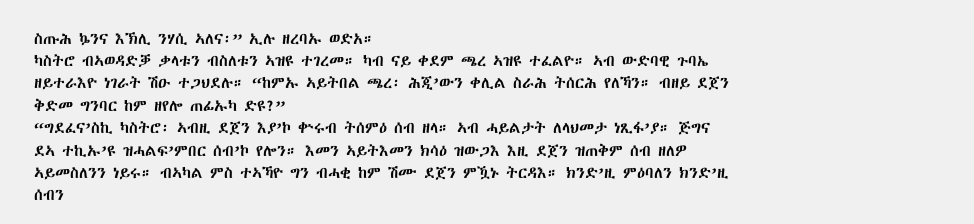ስጡሕ ኴንና እኽሊ ንሃሲ ኣለና፡” ኢሉ ዘረባኡ ወድአ።
ካስትሮ ብኣወዳድቓ ቃላቱን ብስለቱን ኣዝዩ ተገረመ። ካብ ናይ ቀደም ጫረ ኣዝዩ ተፈልዮ። ኣብ ውድባዊ ጉባኤ ዘይተራእዮ ነገራት ሽዑ ተጋህደሉ። “ከምኡ ኣይትበል ጫረ፡ ሕጂ’ውን ቀሊል ስራሕ ትሰርሕ የለኻን። ብዘይ ደጀን ቅድመ ግንባር ከም ዘየሎ ጠፊኡካ ድዩ?”
“ግደፈና’ስኪ ካስትሮ፡ ኣብዚ ደጀን እያ’ኮ ቍሩብ ትሰምዕ ሰብ ዘላ። ኣብ ሓይልታት ለላህመታ ነጺፋ’ያ። ጅግና ደኣ ተኪኡ’ዩ ዝሓልፍ’ምበር ሰብ’ኮ የሎን። እመን ኣይትእመን ክሳዕ ዝውጋእ እዚ ደጀን ዝጠቅም ሰብ ዘለዎ ኣይመስለንን ነይሩ። ብኣካል ምስ ተኣኻዮ ግን ብሓቂ ከም ሽሙ ደጀን ምዃኑ ትርዳእ። ክንድ’ዚ ምዕባለን ክንድ’ዚ ሰብን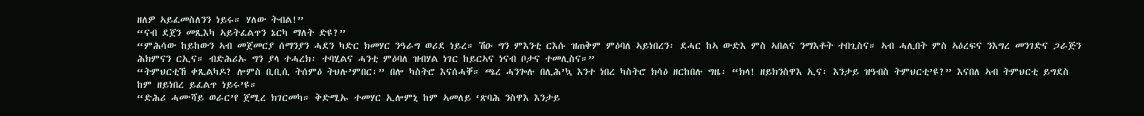ዘለዎ ኣይፈመስለንን ነይሩ። ሃለው ትብል!”
“ናብ ደጀን መጺእካ ኣይትፈልጥን ኔርካ ማለት ድዩ?”
“ምሕሳው ከይከውን ኣብ መጀመርያ ሰማንያን ሓደን ካድር ክመሃር ንዓራግ ወሪደ ነይረ። ሽዑ ግን ምእንቲ ርእሱ ዝጠቅም ምዕባለ ኣይነበረን፡ ደሓር ከኣ ውድእ ምስ ኣበልና ንማእቶት ተበጊስና። ኣብ ሓሊበት ምስ ኣዕረፍና ንእግረ መንገድና ጋራጅን ሕክምናን ርኢና። ብድሕሪኡ ግን ያላ ተሓረክ፡ ተባሂልና ሓንቲ ምዕባለ ዝብሃል ነገር ከይርኣና ነናብ ቦታና ተመሊስና።”
“ትምህርቲኸ ቀጺልካዶ? ሎምስ ቢቢሲ ትሰምዕ ትህሉ’ምበር፡” በሎ ካስትሮ እናሰሓቐ። ጫረ ሓንጐሉ በሊሕ’ኳ እንተ ነበረ ካስትሮ ክሳዕ ዘርከበሉ ግዜ፡ “ክላ! ዘይክንስዋእ ኢና፡ እንታይ ዝዓብስ ትምህርቲ’ዩ?” እናበለ ኣብ ትምህርቲ ይግደስ ከም ዘይነበረ ይፈልጥ ነይሩ’ዩ።
“ድሕሪ ሓሙሻይ ወራር’የ ጀሚረ ክገርመካ። ቅድሚኡ ተመሃር ኢሎምኒ ከም ኣመለይ ‘ጽባሕ ንስዋእ እንታይ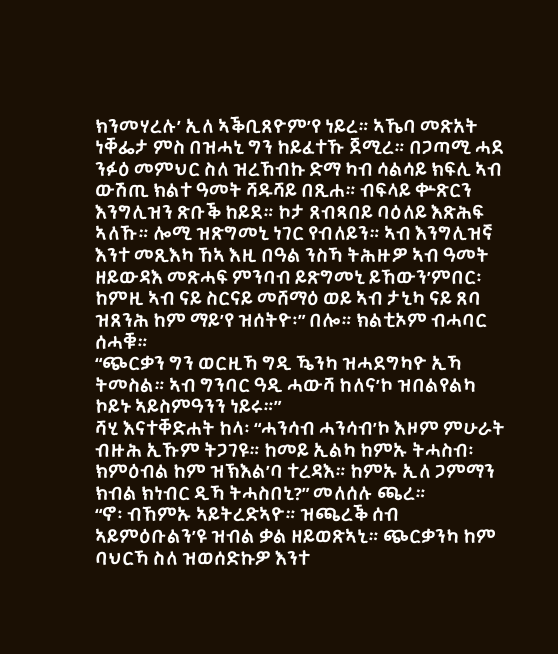ክንመሃረሉ’ ኢለ ኣቕቢጸዮም’የ ነይረ። ኣኼባ መጽአት ነቐፌታ ምስ በዝሓኒ ግን ከይፈተኹ ጀሚረ። በጋጣሚ ሓደ ንፉዕ መምህር ስለ ዝረኸብኩ ድማ ካብ ሳልሳይ ክፍሊ ኣብ ውሽጢ ክልተ ዓመት ሻዱሻይ በጺሐ። ብፍላይ ቍጽርን እንግሊዝን ጽቡቕ ከይደ። ኮታ ጸብጻበይ ባዕለይ እጽሕፍ ኣለኹ። ሎሚ ዝጽግመኒ ነገር የብለይን። ኣብ እንግሊዝኛ እንተ መጺእካ ኸኣ እዚ በዓል ንስኻ ትሕዙዎ ኣብ ዓመት ዘይውዳእ መጽሓፍ ምንባብ ይጽግመኒ ይኸውን’ምበር፡ ከምዚ ኣብ ናይ ስርናይ መሸማዕ ወይ ኣብ ታኒካ ናይ ጸባ ዝጸንሕ ከም ማይ’የ ዝሰትዮ፡” በሎ። ክልቲኦም ብሓባር ሰሓቑ።
“ጭርቃን ግን ወርዚኻ ግዲ ዄንካ ዝሓደግካዮ ኢኻ ትመስል። ኣብ ግንባር ዓዲ ሓውሻ ከለና’ኮ ዝበልየልካ ኮይኑ ኣይስምዓንን ነይሩ።”
ሻሂ እናተቐድሐት ከላ፡ “ሓንሳብ ሓንሳብ’ኮ እዞም ምሁራት ብዙሕ ኢኹም ትጋገዩ። ከመይ ኢልካ ከምኡ ትሓስብ፡ ክምዕብል ከም ዝኽእል’ባ ተረዳእ። ከምኡ ኢለ ጋምማን ክብል ክነብር ዲኻ ትሓስበኒ?” መለሰሉ ጫረ።
“ኖ፡ ብኸምኡ ኣይትረድኣዮ። ዝጫረቕ ሰብ ኣይምዕቡልን’ዩ ዝብል ቃል ዘይወጽኣኒ። ጭርቃንካ ከም ባህርኻ ስለ ዝወሰድኩዎ እንተ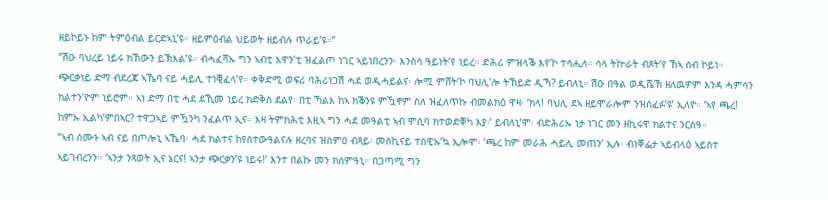ዘይኮይኑ ከም ትምዕብል ይርድኣኒ’ዩ። ዘይምዕብል ህይወት ዘይብሉ ጥራይ’ዩ።”
“ሽዑ ባህረይ ነይሩ ክኸውን ይኽእል’ዩ። ብሓፈሻኡ ግን ኣብቲ እዋን’ቲ ዝፈልጦ ነገር ኣይነበረንን፡ እንስሳ ዓይነት’የ ነይረ። ድሕሪ ምዝላቕ እየ’ኮ ተሳሒለ። ሳላ ትኵራት ብጾት’የ ኸኣ ሰብ ኮይነ። ጭርቃነይ ድማ ብደረጃ ኣኼባ ናይ ሓይሊ ተነቒፈላ’የ። ቀቅድሚ ወፍሪ ባሕሪነጋሽ ሓደ ወዲሓይልና፡ ሎሚ ምሸት’ኮ ባህሊ’ሎ ትኸይድ ዲኻ? ይብለኒ። ሽዑ በዓል ወዲሼኽ ዘለዉዎም እንዳ ሓምሳን ክልተን’ዮም ነይሮም። ኣነ ድማ በቲ ሓደ ደኺመ ነይረ ክድቅስ ደልየ፡ በቲ ኻልእ ከኣ ክቕንዩ ምዃኖም ስለ ዝፈለጥኩ ብመልክዕ ዋዛ፡ ‘ክላ! ባህሊ ደኣ ዘይሞራሎም ንዝሰፈፉ’ዩ’ ኢለዮ። ‘ኣየ ጫረ! ከምኡ ኢልካ’ምበኣር? ተዋጋኣይ ምዃንካ ንፈልጥ ኢና። እዛ ትምክሕቲ እዚኣ ግን ሓደ መዓልቲ ኣብ ሞሲባ ክተወድቐካ እያ፡’ ይብለኒ’ሞ፡ ብድሕሪኡ ነታ ነገር መን ዘኪሩዋ ክልተና ንርስዓ።
“ኣብ ሰሙኑ ኣብ ናይ በጦሎኒ ኣኼባ፡ ሓደ ክልተና ከየስተውዓልናሉ ዘረባና ዝሰምዐ ብጻይ፡ መስኪናይ ተሰዊኡ’ኳ ኢሎሞ፡ ‘ጫረ ከም መራሕ ሓይሊ መጠን’ ኢሉ፡ ብነቐፌታ ኣይብላዕ ኣይስተ ኣይገብረንን። ‘ኣንታ ንጻወት ኢና ኔርና! ኣንታ ጭርቃን’ዩ ነይሩ!’ እንተ በልኩ መን ክሰምዓኒ። በጋጣሚ ግን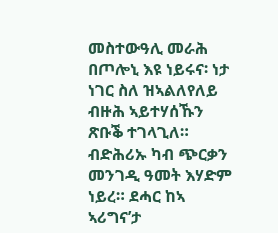መስተውዓሊ መራሕ በጦሎኒ እዩ ነይሩና፡ ነታ ነገር ስለ ዝኣልለየለይ ብዙሕ ኣይተሃሰኹን ጽቡቕ ተገላጊለ። ብድሕሪኡ ካብ ጭርቃን መንገዲ ዓመት እሃድም ነይረ። ደሓር ከኣ ኣሪግና’ታ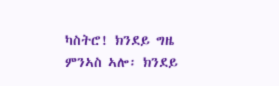ካስትሮ! ክንደይ ግዜ ምንኣስ ኣሎ፡ ክንደይ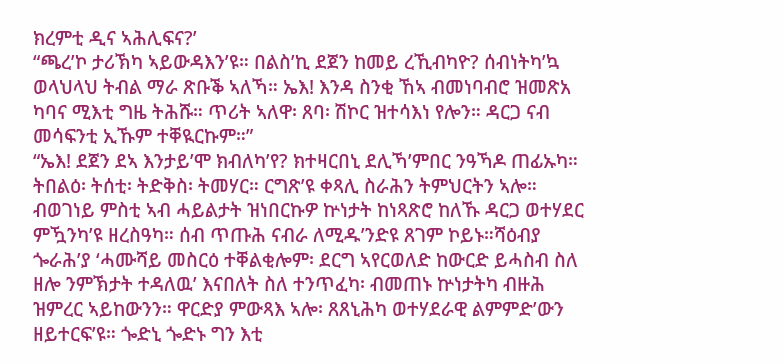ክረምቲ ዲና ኣሕሊፍና?’
“ጫረ’ኮ ታሪኽካ ኣይውዳእን’ዩ። በልስ’ኪ ደጀን ከመይ ረኺብካዮ? ሰብነትካ’ኳ ወላህላህ ትብል ማራ ጽቡቕ ኣለኻ። ኤእ! እንዳ ስንቂ ኸኣ ብመነባብሮ ዝመጽአ ካባና ሚእቲ ግዜ ትሕሹ። ጥሪት ኣለዋ፡ ጸባ፡ ሽኮር ዝተሳእነ የሎን። ዳርጋ ናብ መሳፍንቲ ኢኹም ተቐዪርኩም።”
“ኤእ! ደጀን ደኣ እንታይ’ሞ ክብለካ’የ? ክተዛርበኒ ደሊኻ’ምበር ንዓኻዶ ጠፊኡካ። ትበልዕ፡ ትሰቲ፡ ትድቅስ፡ ትመሃር። ርግጽ’ዩ ቀጻሊ ስራሕን ትምህርትን ኣሎ። ብወገነይ ምስቲ ኣብ ሓይልታት ዝነበርኩዎ ኵነታት ከነጻጽሮ ከለኹ ዳርጋ ወተሃደር ምዃንካ’ዩ ዘረስዓካ። ሰብ ጥጡሕ ናብራ ለሚዱ’ንድዩ ጸገም ኮይኑ።ሻዕብያ ጐራሕ’ያ ‘ሓሙሻይ መስርዕ ተቐልቂሎም፡ ደርግ ኣየርወለድ ከውርድ ይሓስብ ስለ ዘሎ ንምኽታት ተዳለዉ’ እናበለት ስለ ተንጥፈካ፡ ብመጠኑ ኵነታትካ ብዙሕ ዝምረር ኣይከውንን። ዋርድያ ምውጻእ ኣሎ፡ ጸጸኒሕካ ወተሃደራዊ ልምምድ’ውን ዘይተርፍ’ዩ። ጐድኒ ጐድኑ ግን እቲ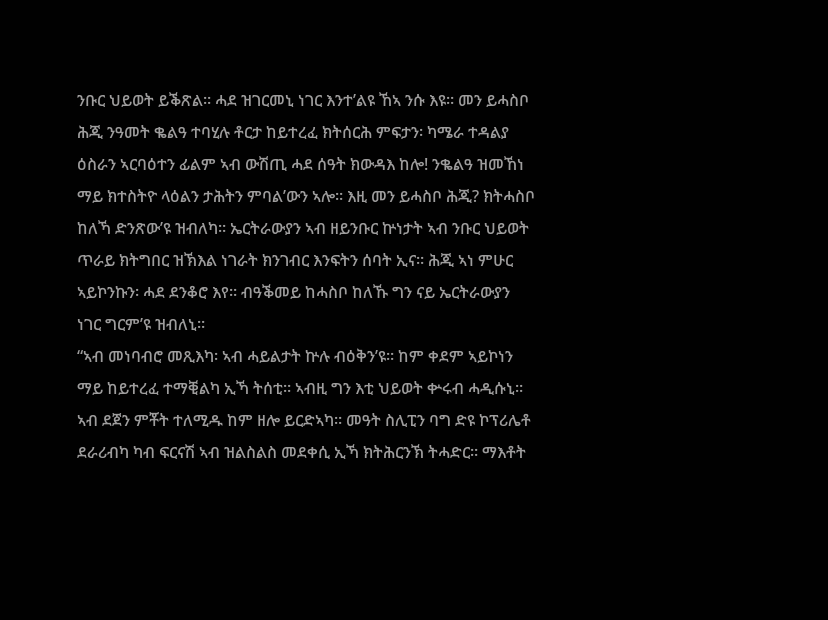ንቡር ህይወት ይቕጽል። ሓደ ዝገርመኒ ነገር እንተ’ልዩ ኸኣ ንሱ እዩ። መን ይሓስቦ ሕጂ ንዓመት ቈልዓ ተባሂሉ ቶርታ ከይተረፈ ክትሰርሕ ምፍታን፡ ካሜራ ተዳልያ ዕስራን ኣርባዕተን ፊልም ኣብ ውሽጢ ሓደ ሰዓት ክውዳእ ከሎ! ንቈልዓ ዝመኸነ ማይ ክተስትዮ ላዕልን ታሕትን ምባል’ውን ኣሎ። እዚ መን ይሓስቦ ሕጂ? ክትሓስቦ ከለኻ ድንጽው’ዩ ዝብለካ። ኤርትራውያን ኣብ ዘይንቡር ኵነታት ኣብ ንቡር ህይወት ጥራይ ክትግበር ዝኽእል ነገራት ክንገብር እንፍትን ሰባት ኢና። ሕጂ ኣነ ምሁር ኣይኮንኩን፡ ሓደ ደንቆሮ እየ። ብዓቕመይ ከሓስቦ ከለኹ ግን ናይ ኤርትራውያን ነገር ግርም’ዩ ዝብለኒ።
“ኣብ መነባብሮ መጺእካ፡ ኣብ ሓይልታት ኵሉ ብዕቅን’ዩ። ከም ቀደም ኣይኮነን ማይ ከይተረፈ ተማቒልካ ኢኻ ትሰቲ። ኣብዚ ግን እቲ ህይወት ቍሩብ ሓዲሱኒ። ኣብ ደጀን ምቾት ተለሚዱ ከም ዘሎ ይርድኣካ። መዓት ስሊፒን ባግ ድዩ ኮፕሪሌቶ ደራሪብካ ካብ ፍርናሽ ኣብ ዝልስልስ መደቀሲ ኢኻ ክትሕርንኽ ትሓድር። ማእቶት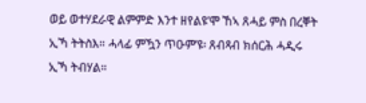ወይ ወተሃደራዊ ልምምድ እንተ ዘየልዩ’ሞ ኸኣ ጸሓይ ምስ በረቐት ኢኻ ትትስእ። ሓላፊ ምዃን ጥዑም’ዩ፡ ጸብጻብ ክሰርሕ ሓዲሩ ኢኻ ትብሃል።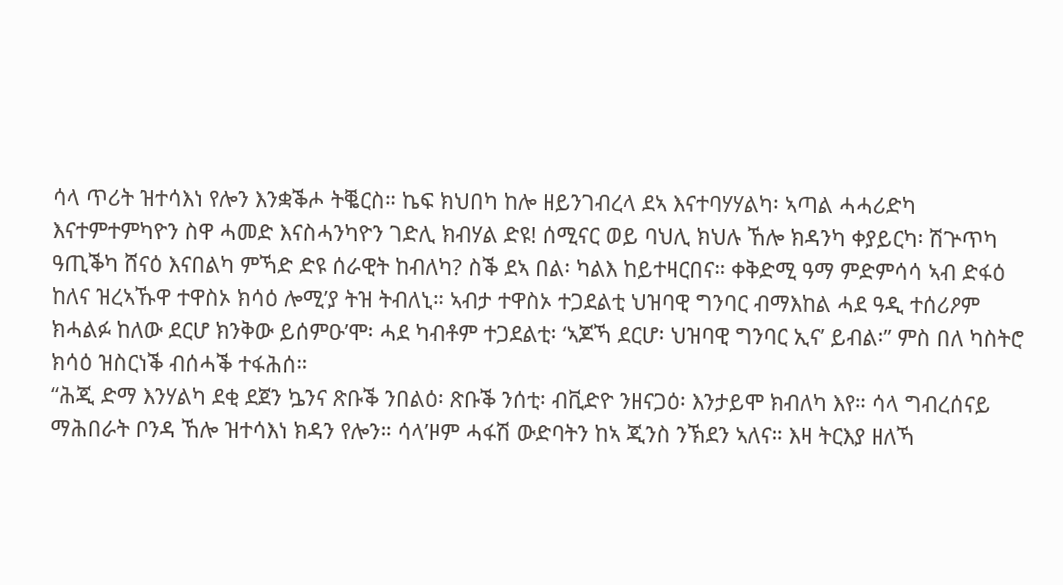ሳላ ጥሪት ዝተሳእነ የሎን እንቋቕሖ ትቘርስ። ኬፍ ክህበካ ከሎ ዘይንገብረላ ደኣ እናተባሃሃልካ፡ ኣጣል ሓሓሪድካ እናተምተምካዮን ስዋ ሓመድ እናስሓንካዮን ገድሊ ክብሃል ድዩ! ሰሚናር ወይ ባህሊ ክህሉ ኸሎ ክዳንካ ቀያይርካ፡ ሽጕጥካ ዓጢቕካ ሸናዕ እናበልካ ምኻድ ድዩ ሰራዊት ከብለካ? ስቕ ደኣ በል፡ ካልእ ከይተዛርበና። ቀቅድሚ ዓማ ምድምሳሳ ኣብ ድፋዕ ከለና ዝረኣኹዋ ተዋስኦ ክሳዕ ሎሚ’ያ ትዝ ትብለኒ። ኣብታ ተዋስኦ ተጋደልቲ ህዝባዊ ግንባር ብማእከል ሓደ ዓዲ ተሰሪዖም ክሓልፉ ከለው ደርሆ ክንቅው ይሰምዑ’ሞ፡ ሓደ ካብቶም ተጋደልቲ፡ ‘ኣጆኻ ደርሆ፡ ህዝባዊ ግንባር ኢና’ ይብል፡” ምስ በለ ካስትሮ ክሳዕ ዝስርነቕ ብሰሓቕ ተፋሕሰ።
“ሕጂ ድማ እንሃልካ ደቂ ደጀን ኴንና ጽቡቕ ንበልዕ፡ ጽቡቕ ንሰቲ፡ ብቪድዮ ንዘናጋዕ፡ እንታይሞ ክብለካ እየ። ሳላ ግብረሰናይ ማሕበራት ቦንዳ ኸሎ ዝተሳእነ ክዳን የሎን። ሳላ’ዞም ሓፋሽ ውድባትን ከኣ ጂንስ ንኽደን ኣለና። እዛ ትርእያ ዘለኻ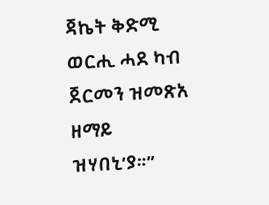ጃኬት ቅድሚ ወርሒ ሓደ ካብ ጀርመን ዝመጽአ ዘማይ ዝሃበኒ’ያ።”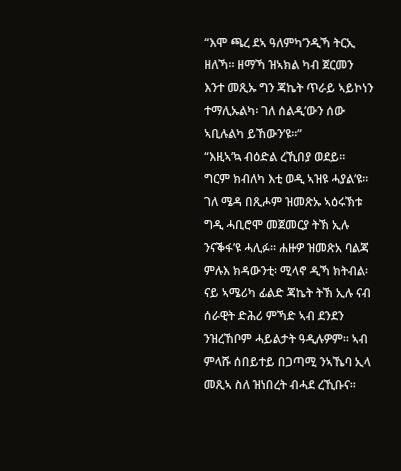“እሞ ጫረ ደኣ ዓለምካ’ንዲኻ ትርኢ ዘለኻ። ዘማኻ ዝኣክል ካብ ጀርመን እንተ መጺኡ ግን ጃኬት ጥራይ ኣይኮነን ተማሊኡልካ፡ ገለ ሰልዲ’ውን ሰው ኣቢሉልካ ይኸውን’ዩ።”
“እዚኣ’ኳ ብዕድል ረኺበያ ወደይ። ግርም ክብለካ እቲ ወዲ ኣዝዩ ሓያል’ዩ። ገለ ሜዳ በጺሖም ዝመጽኡ ኣዕሩኽቱ ግዲ ሓቢሮሞ መጀመርያ ትኽ ኢሉ ንናቕፋ’ዩ ሓሊፉ። ሐዙዎ ዝመጽአ ባልጃ ምሉእ ክዳውንቲ፡ ሚላኖ ዲኻ ክትብል፡ ናይ ኣሜሪካ ፊልድ ጃኬት ትኽ ኢሉ ናብ ሰራዊት ድሕሪ ምኻድ ኣብ ደንደን ንዝረኸቦም ሓይልታት ዓዲሉዎም። ኣብ ምላሹ ሰበይተይ በጋጣሚ ንኣኼባ ኢላ መጺኣ ስለ ዝነበረት ብሓደ ረኺቡና።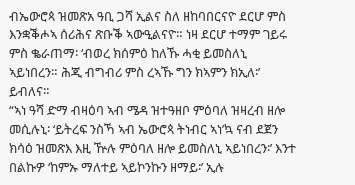ብኤውሮጳ ዝመጽአ ዓቢ ጋሻ ኢልና ስለ ዘከባበርናዮ ደርሆ ምስ እንቋቕሖኣ ሰሪሕና ጽቡቕ ኣውዒልናዮ። ነዛ ደርሆ ተማም ገይሩ ምስ ቈራጠማ፡ ‘ብወረ ክሰምዕ ከለኹ ሓቂ ይመስለኒ ኣይነበረን። ሕጂ ብግብሪ ምስ ረኣኹ ግን ክኣምን ክኢለ፡’ ይብለና።
“ኣነ ዓሻ ድማ ብዛዕባ ኣብ ሜዳ ዝተዓዘቦ ምዕባለ ዝዛረብ ዘሎ መሲሉኒ፡ ‘ይትረፍ ንስኻ ኣብ ኤውሮጳ ትነብር ኣነ’ኳ ናብ ደጀን ክሳዕ ዝመጽእ እዚ ዅሉ ምዕባለ ዘሎ ይመስለኒ ኣይነበረን፡’ እንተ በልኩዎ ‘ከምኡ ማለተይ ኣይኮንኩን ዘማይ፡’ ኢሉ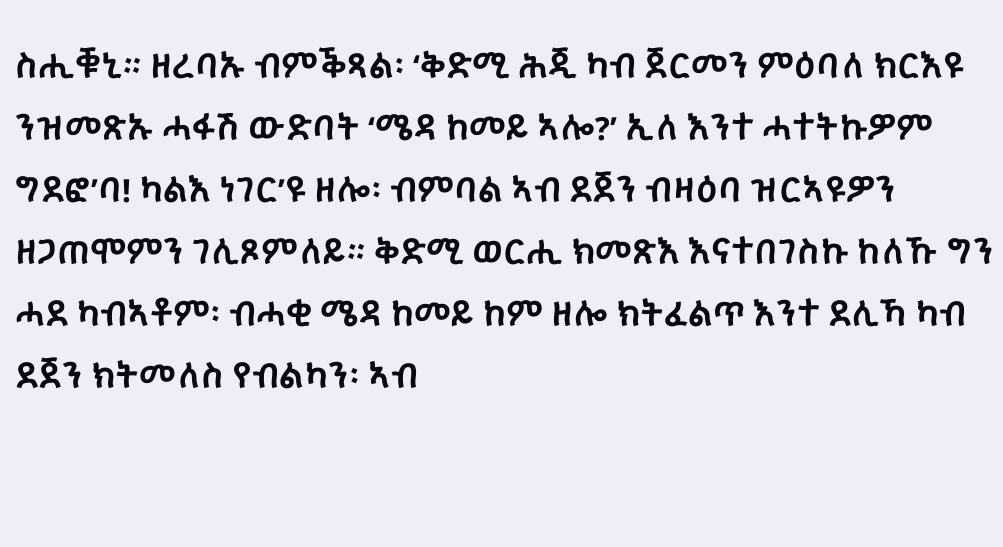ስሒቑኒ። ዘረባኡ ብምቕጻል፡ ‘ቅድሚ ሕጂ ካብ ጀርመን ምዕባለ ክርእዩ ንዝመጽኡ ሓፋሽ ውድባት ‘ሜዳ ከመይ ኣሎ?’ ኢለ እንተ ሓተትኩዎም ግደፎ’ባ! ካልእ ነገር’ዩ ዘሎ፡ ብምባል ኣብ ደጀን ብዛዕባ ዝርኣዩዎን ዘጋጠሞምን ገሊጾምለይ። ቅድሚ ወርሒ ክመጽእ እናተበገስኩ ከለኹ ግን ሓደ ካብኣቶም፡ ብሓቂ ሜዳ ከመይ ከም ዘሎ ክትፈልጥ እንተ ደሊኻ ካብ ደጀን ክትመለስ የብልካን፡ ኣብ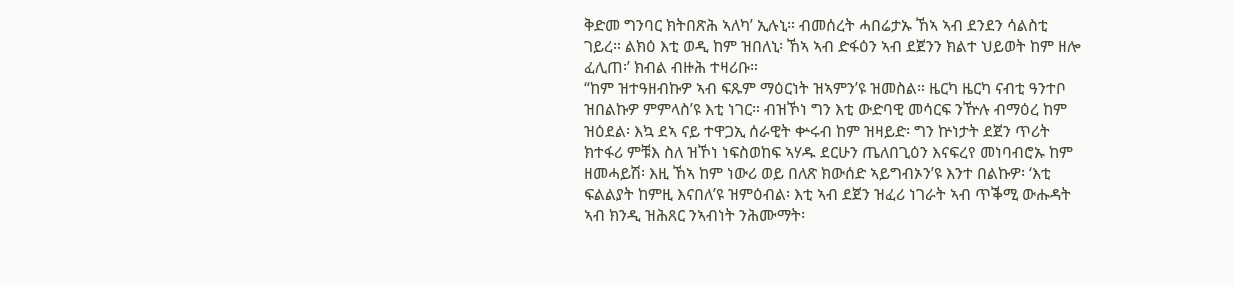ቅድመ ግንባር ክትበጽሕ ኣለካ’ ኢሉኒ። ብመሰረት ሓበሬታኡ ኸኣ ኣብ ደንደን ሳልስቲ ገይረ። ልክዕ እቲ ወዲ ከም ዝበለኒ፡ ኸኣ ኣብ ድፋዕን ኣብ ደጀንን ክልተ ህይወት ከም ዘሎ ፈሊጠ፡’ ክብል ብዙሕ ተዛሪቡ።
“ከም ዝተዓዘብኩዎ ኣብ ፍጹም ማዕርነት ዝኣምን’ዩ ዝመስል። ዜርካ ዜርካ ናብቲ ዓንተቦ ዝበልኩዎ ምምላስ’ዩ እቲ ነገር። ብዝኾነ ግን እቲ ውድባዊ መሳርፍ ንዅሉ ብማዕረ ከም ዝዕደል፡ እኳ ደኣ ናይ ተዋጋኢ ሰራዊት ቍሩብ ከም ዝዛይድ፡ ግን ኵነታት ደጀን ጥሪት ክተፋሪ ምቹእ ስለ ዝኾነ ነፍስወከፍ ኣሃዱ ደርሁን ጤለበጊዕን እናፍረየ መነባብሮኡ ከም ዘመሓይሽ፡ እዚ ኸኣ ከም ነውሪ ወይ በለጽ ክውሰድ ኣይግብኦን’ዩ እንተ በልኩዎ፡ ‘እቲ ፍልልያት ከምዚ እናበለ’ዩ ዝምዕብል፡ እቲ ኣብ ደጀን ዝፈሪ ነገራት ኣብ ጥቕሚ ውሑዳት ኣብ ክንዲ ዝሕጸር ንኣብነት ንሕሙማት፡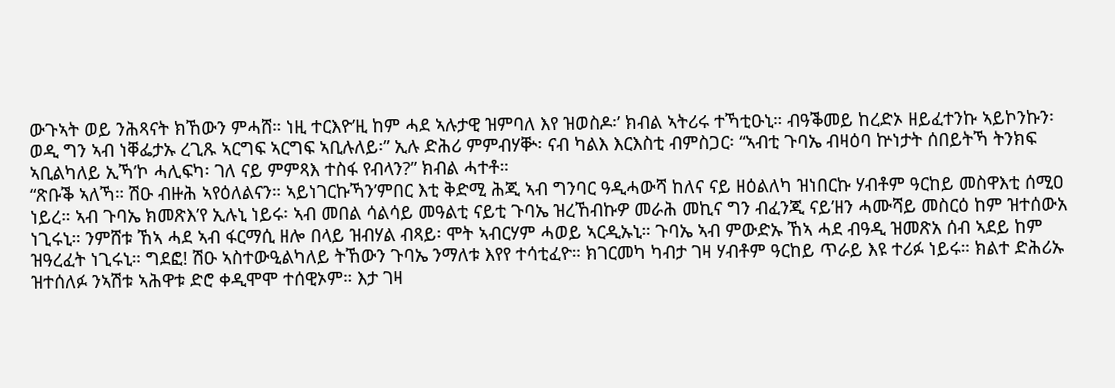ውጉኣት ወይ ንሕጻናት ክኸውን ምሓሸ። ነዚ ተርእዮ’ዚ ከም ሓደ ኣሉታዊ ዝምባለ እየ ዝወስዶ፡’ ክብል ኣትሪሩ ተኻቲዑኒ። ብዓቕመይ ከረድኦ ዘይፈተንኩ ኣይኮንኩን፡ ወዲ ግን ኣብ ነቐፌታኡ ረጊጹ ኣርግፍ ኣርግፍ ኣቢሉለይ፡” ኢሉ ድሕሪ ምምብሃቝ፡ ናብ ካልእ እርእስቲ ብምስጋር፡ “ኣብቲ ጉባኤ ብዛዕባ ኵነታት ሰበይትኻ ትንክፍ ኣቢልካለይ ኢኻ’ኮ ሓሊፍካ፡ ገለ ናይ ምምጻእ ተስፋ የብላን?” ክብል ሓተቶ።
“ጽቡቕ ኣለኻ። ሽዑ ብዙሕ ኣየዕለልናን። ኣይነገርኩኻን’ምበር እቲ ቅድሚ ሕጂ ኣብ ግንባር ዓዲሓውሻ ከለና ናይ ዘዕልለካ ዝነበርኩ ሃብቶም ዓርከይ መስዋእቲ ሰሚዐ ነይረ። ኣብ ጉባኤ ክመጽእ’የ ኢሉኒ ነይሩ፡ ኣብ መበል ሳልሳይ መዓልቲ ናይቲ ጉባኤ ዝረኸብኩዎ መራሕ መኪና ግን ብፈንጂ ናይ’ዘን ሓሙሻይ መስርዕ ከም ዝተሰውአ ነጊሩኒ። ንምሸቱ ኸኣ ሓደ ኣብ ፋርማሲ ዘሎ በላይ ዝብሃል ብጻይ፡ ሞት ኣብርሃም ሓወይ ኣርዲኡኒ። ጉባኤ ኣብ ምውድኡ ኸኣ ሓደ ብዓዲ ዝመጽአ ሰብ ኣደይ ከም ዝዓረፈት ነጊሩኒ። ግደፎ! ሽዑ ኣስተውዒልካለይ ትኸውን ጉባኤ ንማለቱ እየየ ተሳቲፈዮ። ክገርመካ ካብታ ገዛ ሃብቶም ዓርከይ ጥራይ እዩ ተሪፉ ነይሩ። ክልተ ድሕሪኡ ዝተሰለፉ ንኣሽቱ ኣሕዋቱ ድሮ ቀዲሞሞ ተሰዊኦም። እታ ገዛ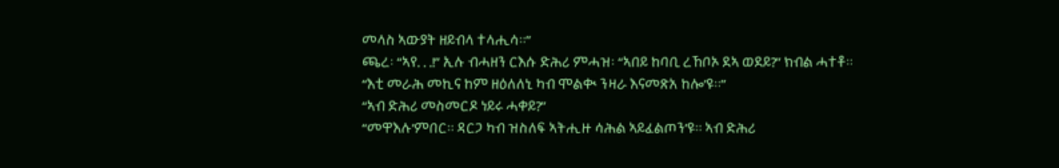መላስ ኣውያት ዘይብላ ተላሒሳ።”
ጫረ፡ “ኣየ. . .!” ኢሉ ብሓዘን ርእሱ ድሕሪ ምሓዝ፡ “ኣበይ ከባቢ ረኸቦኦ ደኣ ወደይ?” ክብል ሓተቶ።
“እቲ መራሕ መኪና ከም ዘዕለለኒ ካብ ሞልቊ ንዛራ እናመጽአ ከሎ’ዩ።”
“ኣብ ድሕሪ መስመርዶ ነይሩ ሓቀይ?”
“መዋእሉ’ምበር። ዳርጋ ካብ ዝስለፍ ኣትሒዙ ሳሕል ኣይፈልጦን’ዩ። ኣብ ድሕሪ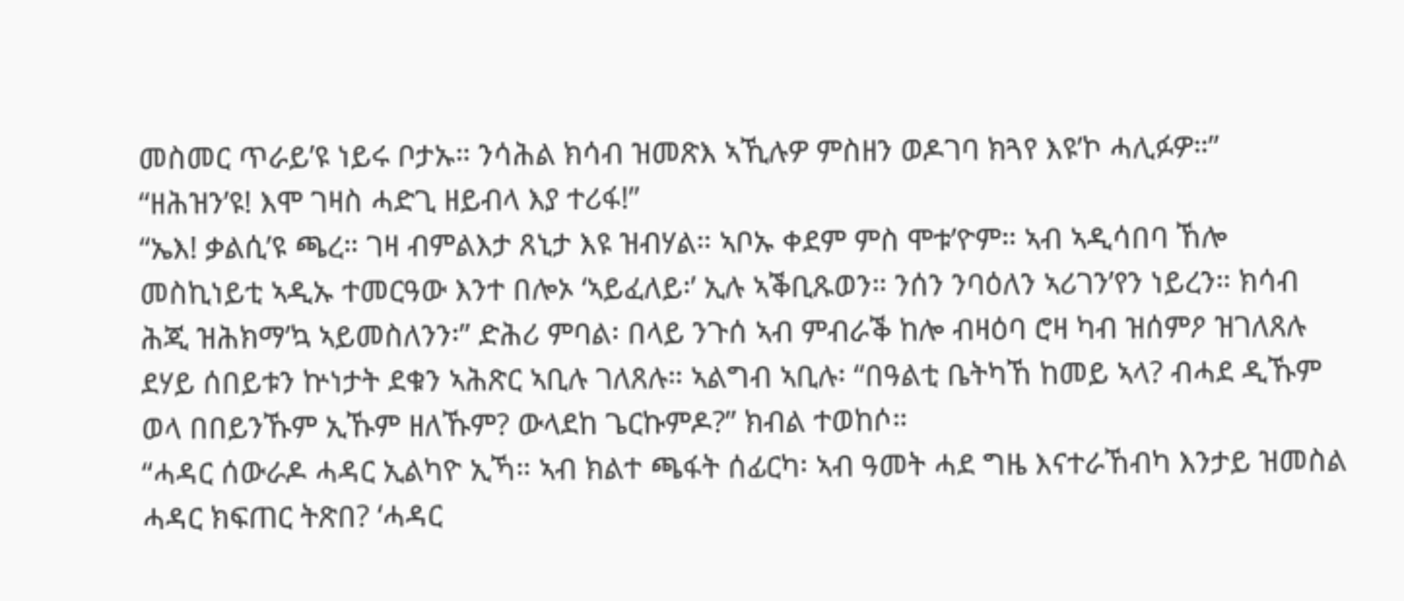መስመር ጥራይ’ዩ ነይሩ ቦታኡ። ንሳሕል ክሳብ ዝመጽእ ኣኺሉዎ ምስዘን ወዶገባ ክጓየ እዩ’ኮ ሓሊፉዎ።”
“ዘሕዝን’ዩ! እሞ ገዛስ ሓድጊ ዘይብላ እያ ተሪፋ!”
“ኤእ! ቃልሲ’ዩ ጫረ። ገዛ ብምልእታ ጸኒታ እዩ ዝብሃል። ኣቦኡ ቀደም ምስ ሞቱ’ዮም። ኣብ ኣዲሳበባ ኸሎ መስኪነይቲ ኣዲኡ ተመርዓው እንተ በሎኦ ‘ኣይፈለይ፡’ ኢሉ ኣቕቢጹወን። ንሰን ንባዕለን ኣሪገን’የን ነይረን። ክሳብ ሕጂ ዝሕክማ’ኳ ኣይመስለንን፡” ድሕሪ ምባል፡ በላይ ንጉሰ ኣብ ምብራቕ ከሎ ብዛዕባ ሮዛ ካብ ዝሰምዖ ዝገለጸሉ ደሃይ ሰበይቱን ኵነታት ደቁን ኣሕጽር ኣቢሉ ገለጸሉ። ኣልግብ ኣቢሉ፡ “በዓልቲ ቤትካኸ ከመይ ኣላ? ብሓደ ዲኹም ወላ በበይንኹም ኢኹም ዘለኹም? ውላደከ ጌርኩምዶ?” ክብል ተወከሶ።
“ሓዳር ሰውራዶ ሓዳር ኢልካዮ ኢኻ። ኣብ ክልተ ጫፋት ሰፊርካ፡ ኣብ ዓመት ሓደ ግዜ እናተራኸብካ እንታይ ዝመስል ሓዳር ክፍጠር ትጽበ? ‘ሓዳር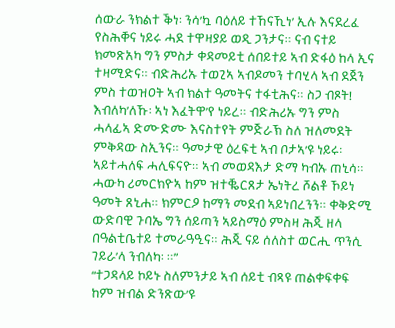ሰውራ ንክልተ ቕነ፡ ንሳ’ኳ ባዕለይ ተኸናኺነ’ ኢሉ እናደረፈ የስሕቐና ነይሩ ሓደ ተዋዛያይ ወዲ ጋንታና። ናብ ናተይ ክመጽአካ ግን ምስታ ቀዳመይቲ ሰበይተይ ኣብ ድፋዕ ከላ ኢና ተዛሚድና። ብድሕሪኡ ተወጊኣ ኣብዶመን ተባሂላ ኣብ ደጀን ምስ ተወዝዐት ኣብ ክልተ ዓመትና ተፋቲሕና። ስጋ ብጾት! እብለካ’ለኹ፡ ኣነ እፈትዋ’የ ነይረ። ብድሕሪኡ ግን ምስ ሓላፊኣ ድሙድሙ እናስተየት ምጅራኽ ስለ ዝለመደት ምቅዳው ስኢንና። ዓመታዊ ዕረፍቲ ኣብ ቦታኣ’ዩ ነይሩ፡ ኣይተሓለፍ ሓሊፍናዮ። ኣብ መወዳእታ ድማ ካብኡ ጠኒሳ። ሓውካ ሪመርክዮኣ ከም ዝተቘርጸታ ኤነትረ ሾልቶ ኾይነ ዓመት ጸኒሐ። ክምርዖ ከማን መደብ ኣይነበረንን። ቀቅድሚ ውድባዊ ጉባኤ ግን ሰይጣን ኣይስማዕ ምስዛ ሕጂ ዘላ በዓልቲቤተይ ተመራዓዒና። ሕጂ ናይ ሰለስተ ወርሒ ጥንሲ ገይራ’ላ ንብለካ፡ ።”
“ተጋዳላይ ኮይኑ ስለምንታይ ኣብ ሰይቲ ብጻዩ ጠልቀፍቀፍ ከም ዝብል ድንጽው’ዩ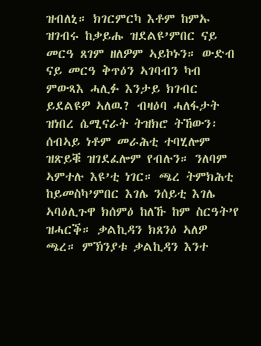ዝብለኒ። ክገርምርካ እቶም ከምኡ ዝገብሩ ከቃይሑ ዝደልዩ’ምበር ናይ መርዓ ጸገም ዘለዎም ኣይኮኑን። ውድብ ናይ መርዓ ቅጥዕን ኣገባብን ካብ ምውጻእ ሓሊፉ እንታይ ክገብር ይደልዩዎ ኣለዉ? ብዛዕባ ሓለፋታት ዝነበረ ሴሚናራት ትዝክሮ ትኸውን፡ ሰብኣይ ነቶም መራሕቲ ተባሂሎም ዝጽይቑ ዝገደፈሎም የብሉን። ንለባም ኣምተሉ እዩ’ቲ ነገር። ጫረ ትምክሕቲ ከይመስካ’ምበር እገሌ ንሰይቲ እገሌ ኣባዕሊጉዋ ክሰምዕ ከለኹ ከም ስርዓት’የ ዝሓርቕ። ቃልኪዳን ክጸንዕ ኣለዎ ጫረ። ምኽንያቱ ቃልኪዳን እንተ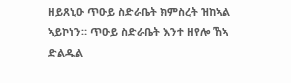ዘይጸኒዑ ጥዑይ ስድራቤት ክምስረት ዝከኣል ኣይኮነን። ጥዑይ ስድራቤት እንተ ዘየሎ ኸኣ ድልዱል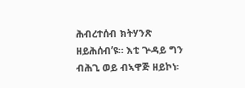ሕብረተሰብ ክትሃንጽ ዘይሕሰብ’ዩ። እቲ ጕዳይ ግን ብሕጊ ወይ ብኣዋጅ ዘይኮነ፡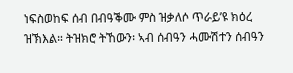ነፍስወከፍ ሰብ በብዓቕሙ ምስ ዝቃለሶ ጥራይ’ዩ ክዕረ ዝኽእል። ትዝክሮ ትኸውን፡ ኣብ ሰብዓን ሓሙሽተን ሰብዓን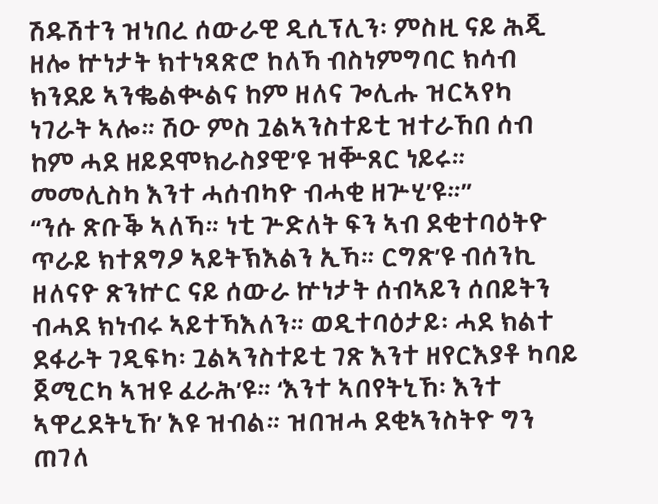ሽዱሽተን ዝነበረ ሰውራዊ ዲሲፕሊን፡ ምስዚ ናይ ሕጂ ዘሎ ኵነታት ክተነጻጽሮ ከለኻ ብስነምግባር ክሳብ ክንደይ ኣንቈልቊልና ከም ዘለና ጐሊሑ ዝርኣየካ ነገራት ኣሎ። ሽዑ ምስ ጓልኣንስተይቲ ዝተራኸበ ሰብ ከም ሓደ ዘይደሞክራስያዊ’ዩ ዝቝጸር ነይሩ። መመሊስካ እንተ ሓሰብካዮ ብሓቂ ዘጕሂ’ዩ።”
“ንሱ ጽቡቕ ኣለኻ። ነቲ ጕድለት ፍን ኣብ ደቂተባዕትዮ ጥራይ ክተጸግዖ ኣይትኽእልን ኢኻ። ርግጽ’ዩ ብሰንኪ ዘለናዮ ጽንኵር ናይ ሰውራ ኵነታት ሰብኣይን ሰበይትን ብሓደ ክነብሩ ኣይተኻእለን። ወዲተባዕታይ፡ ሓደ ክልተ ደፋራት ገዲፍካ፡ ጓልኣንስተይቲ ገጽ እንተ ዘየርእያቶ ካባይ ጀሚርካ ኣዝዩ ፈራሕ’ዩ። ‘እንተ ኣበየትኒኸ፡ እንተ ኣዋረደትኒኸ’ እዩ ዝብል። ዝበዝሓ ደቂኣንስትዮ ግን ጠገለ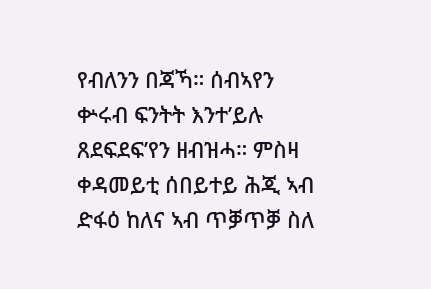የብለንን በጃኻ። ሰብኣየን ቍሩብ ፍንትት እንተ’ይሉ ጸደፍደፍ’የን ዘብዝሓ። ምስዛ ቀዳመይቲ ሰበይተይ ሕጂ ኣብ ድፋዕ ከለና ኣብ ጥቓጥቓ ስለ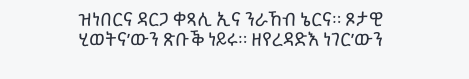ዝነበርና ዳርጋ ቀጻሊ ኢና ንራኸብ ኔርና። ጾታዊ ሂወትና’ውን ጽቡቕ ነይሩ። ዘየረዳድእ ነገር’ውን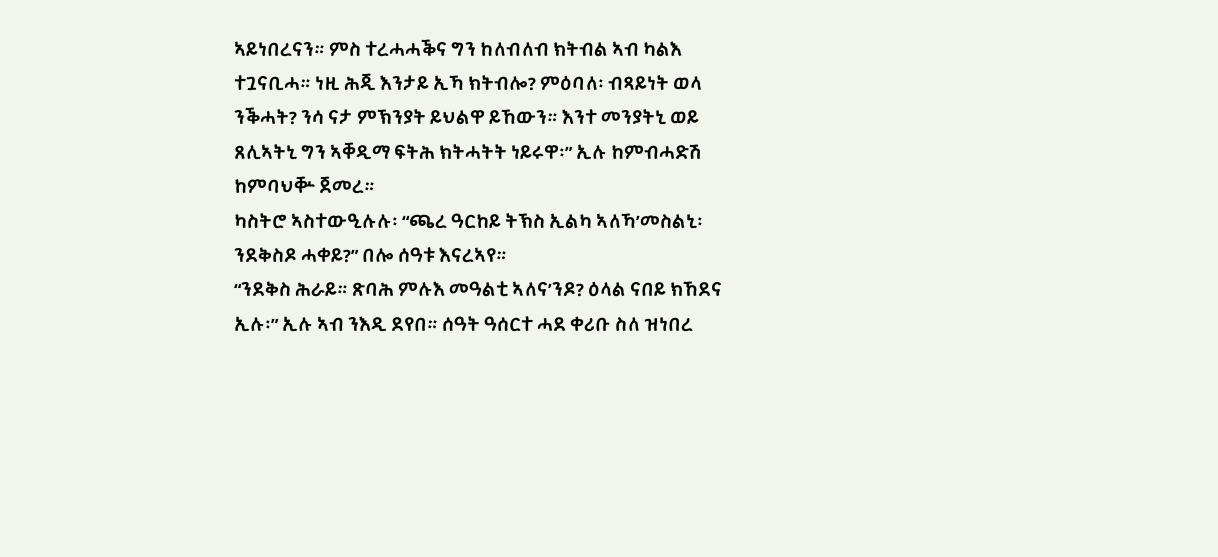ኣይነበረናን። ምስ ተረሓሓቕና ግን ከለብለብ ክትብል ኣብ ካልእ ተጓናቢሓ። ነዚ ሕጂ እንታይ ኢኻ ክትብሎ? ምዕባለ፡ ብጻይነት ወላ ንቕሓት? ንሳ ናታ ምኽንያት ይህልዋ ይኸውን። እንተ መንያትኒ ወይ ጸሊኣትኒ ግን ኣቐዲማ ፍትሕ ክትሓትት ነይሩዋ፡” ኢሉ ከምብሓድሽ ከምባህቝ ጀመረ።
ካስትሮ ኣስተውዒሉሉ፡ “ጫረ ዓርከይ ትኽስ ኢልካ ኣለኻ’መስልኒ፡ ንደቅስዶ ሓቀይ?” በሎ ሰዓቱ እናረኣየ።
“ንደቅስ ሕራይ። ጽባሕ ምሉእ መዓልቲ ኣለና’ንዶ? ዕላል ናበይ ክኸደና ኢሉ፡” ኢሉ ኣብ ንእዲ ደየበ። ሰዓት ዓሰርተ ሓደ ቀሪቡ ስለ ዝነበረ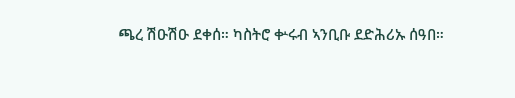ጫረ ሽዑሽዑ ደቀሰ። ካስትሮ ቍሩብ ኣንቢቡ ደድሕሪኡ ሰዓበ።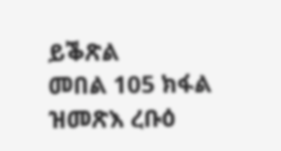ይቕጽል
መበል 105 ክፋል ዝመጽእ ረቡዕ